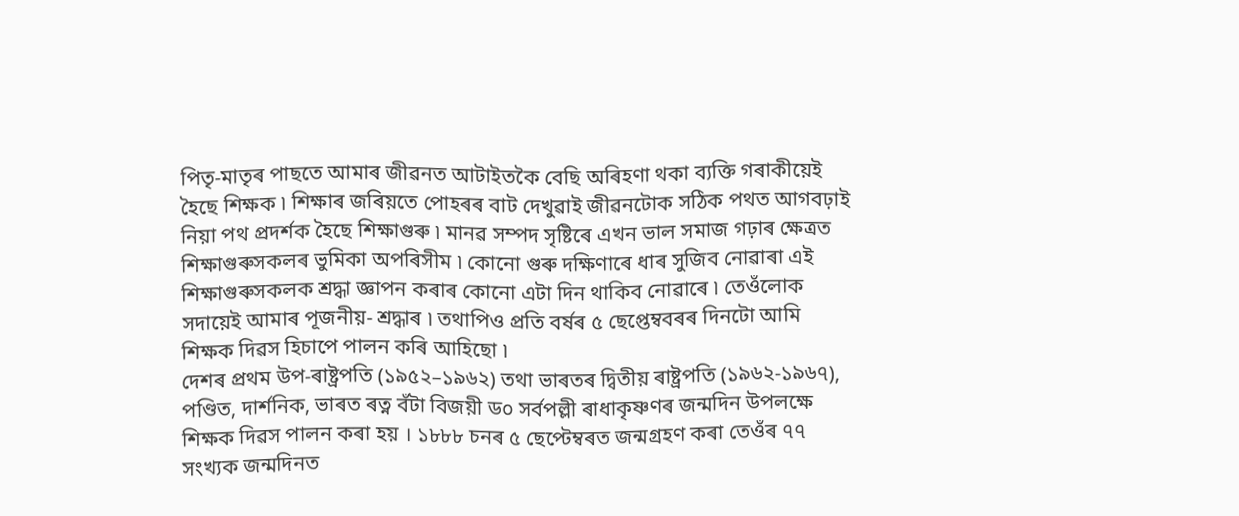পিতৃ-মাতৃৰ পাছতে আমাৰ জীৱনত আটাইতকৈ বেছি অৰিহণা থকা ব্যক্তি গৰাকীয়েই হৈছে শিক্ষক ৷ শিক্ষাৰ জৰিয়তে পোহৰৰ বাট দেখুৱাই জীৱনটোক সঠিক পথত আগবঢ়াই নিয়া পথ প্ৰদর্শক হৈছে শিক্ষাগুৰু ৷ মানৱ সম্পদ সৃষ্টিৰে এখন ভাল সমাজ গঢ়াৰ ক্ষেত্ৰত শিক্ষাগুৰুসকলৰ ভুমিকা অপৰিসীম ৷ কোনো গুৰু দক্ষিণাৰে ধাৰ সুজিব নোৱাৰা এই শিক্ষাগুৰুসকলক শ্ৰদ্ধা জ্ঞাপন কৰাৰ কোনো এটা দিন থাকিব নোৱাৰে ৷ তেওঁলোক সদায়েই আমাৰ পূজনীয়- শ্ৰদ্ধাৰ ৷ তথাপিও প্ৰতি বর্ষৰ ৫ ছেপ্তেম্ববৰৰ দিনটো আমি শিক্ষক দিৱস হিচাপে পালন কৰি আহিছো ৷
দেশৰ প্ৰথম উপ-ৰাষ্ট্ৰপতি (১৯৫২–১৯৬২) তথা ভাৰতৰ দ্বিতীয় ৰাষ্ট্ৰপতি (১৯৬২-১৯৬৭), পণ্ডিত, দাৰ্শনিক, ভাৰত ৰত্ন বঁটা বিজয়ী ড০ সৰ্বপল্লী ৰাধাকৃষ্ণণৰ জন্মদিন উপলক্ষে শিক্ষক দিৱস পালন কৰা হয় । ১৮৮৮ চনৰ ৫ ছেপ্টেম্বৰত জন্মগ্ৰহণ কৰা তেওঁৰ ৭৭ সংখ্যক জন্মদিনত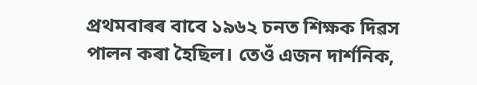প্ৰথমবাৰৰ বাবে ১৯৬২ চনত শিক্ষক দিৱস পালন কৰা হৈছিল। তেওঁ এজন দাৰ্শনিক,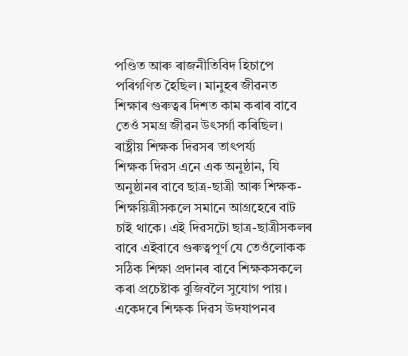পণ্ডিত আৰু ৰাজনীতিবিদ হিচাপে পৰিগণিত হৈছিল। মানুহৰ জীৱনত শিক্ষাৰ গুৰুত্বৰ দিশত কাম কৰাৰ বাবে তেওঁ সমগ্ৰ জীৱন উৎসৰ্গা কৰিছিল।
ৰাষ্ট্ৰীয় শিক্ষক দিৱসৰ তাৎপৰ্য্য
শিক্ষক দিৱস এনে এক অনুষ্ঠান, যি অনুষ্ঠানৰ বাবে ছাত্ৰ-ছাত্ৰী আৰু শিক্ষক-শিক্ষয়িত্ৰীসকলে সমানে আগ্ৰহেৰে বাট চাই থাকে। এই দিৱসটো ছাত্ৰ-ছাত্ৰীসকলৰ বাবে এইবাবে গুৰুত্বপূৰ্ণ যে তেওঁলোকক সঠিক শিক্ষা প্ৰদানৰ বাবে শিক্ষকসকলে কৰা প্ৰচেষ্টাক বুজিবলৈ সুযোগ পায়। একেদৰে শিক্ষক দিৱস উদযাপনৰ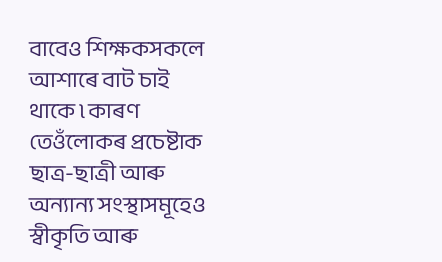বাবেও শিক্ষকসকলে আশাৰে বাট চাই থাকে ৷ কাৰণ তেওঁলোকৰ প্ৰচেষ্টাক ছাত্ৰ-ছাত্ৰী আৰু অন্যান্য সংস্থাসমূহেও স্বীকৃতি আৰু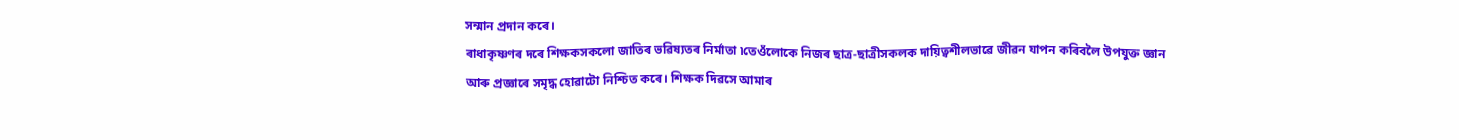সন্মান প্ৰদান কৰে।
ৰাধাকৃষ্ণণৰ দৰে শিক্ষকসকলো জাতিৰ ভৱিষ্যতৰ নিৰ্মাতা ৷তেওঁলোকে নিজৰ ছাত্ৰ-ছাত্ৰীসকলক দায়িত্বশীলভাৱে জীৱন যাপন কৰিবলৈ উপযুক্ত জ্ঞান আৰু প্ৰজ্ঞাৰে সমৃদ্ধ হোৱাটো নিশ্চিত কৰে। শিক্ষক দিৱসে আমাৰ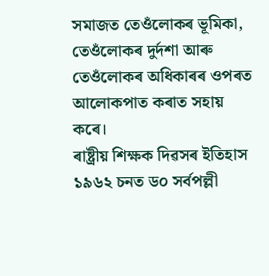সমাজত তেওঁলোকৰ ভূমিকা, তেওঁলোকৰ দুৰ্দশা আৰু তেওঁলোকৰ অধিকাৰৰ ওপৰত আলোকপাত কৰাত সহায় কৰে।
ৰাষ্ট্ৰীয় শিক্ষক দিৱসৰ ইতিহাস
১৯৬২ চনত ড০ সৰ্বপল্লী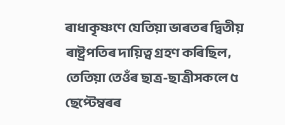ৰাধাকৃষ্ণণে যেতিয়া ভাৰতৰ দ্বিতীয় ৰাষ্ট্ৰপতিৰ দায়িত্ব গ্ৰহণ কৰিছিল, তেতিয়া তেওঁৰ ছাত্ৰ-ছাত্ৰীসকলে ৫ ছেপ্টেম্বৰৰ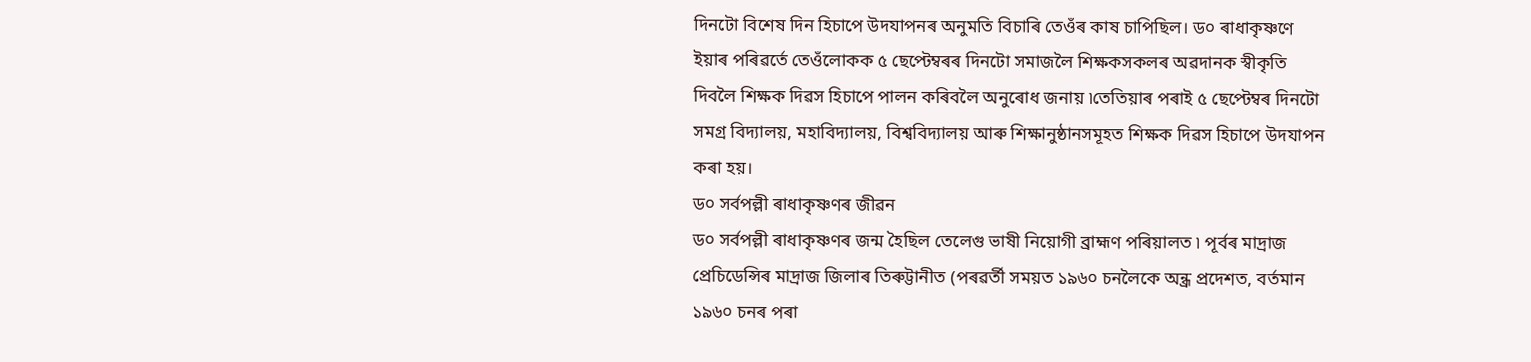দিনটো বিশেষ দিন হিচাপে উদযাপনৰ অনুমতি বিচাৰি তেওঁৰ কাষ চাপিছিল। ড০ ৰাধাকৃষ্ণণে ইয়াৰ পৰিৱৰ্তে তেওঁলোকক ৫ ছেপ্টেম্বৰৰ দিনটো সমাজলৈ শিক্ষকসকলৰ অৱদানক স্বীকৃতি দিবলৈ শিক্ষক দিৱস হিচাপে পালন কৰিবলৈ অনুৰোধ জনায় ৷তেতিয়াৰ পৰাই ৫ ছেপ্টেম্বৰ দিনটো সমগ্ৰ বিদ্যালয়, মহাবিদ্যালয়, বিশ্ববিদ্যালয় আৰু শিক্ষানুষ্ঠানসমূহত শিক্ষক দিৱস হিচাপে উদযাপন কৰা হয়।
ড০ সৰ্বপল্লী ৰাধাকৃষ্ণণৰ জীৱন
ড০ সৰ্বপল্লী ৰাধাকৃষ্ণণৰ জন্ম হৈছিল তেলেগু ভাষী নিয়োগী ব্ৰাহ্মণ পৰিয়ালত ৷ পূৰ্বৰ মাদ্ৰাজ প্ৰেচিডেন্সিৰ মাদ্ৰাজ জিলাৰ তিৰুট্টানীত (পৰৱৰ্তী সময়ত ১৯৬০ চনলৈকে অন্ধ্ৰ প্ৰদেশত, বৰ্তমান ১৯৬০ চনৰ পৰা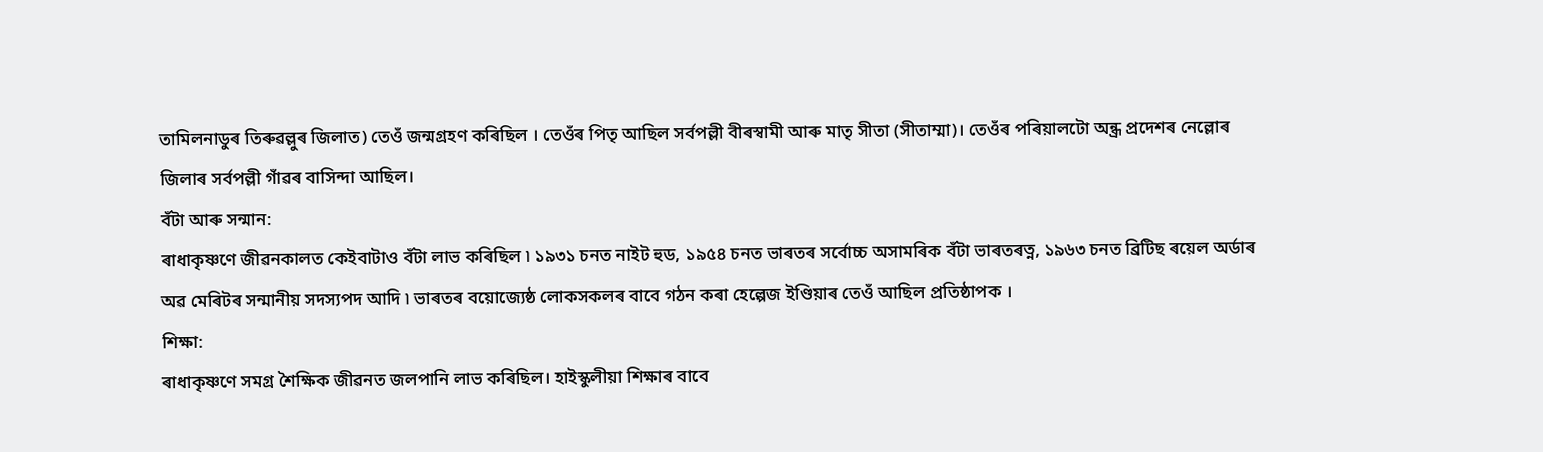তামিলনাডুৰ তিৰুৱল্লুৰ জিলাত) তেওঁ জন্মগ্ৰহণ কৰিছিল । তেওঁৰ পিতৃ আছিল সৰ্বপল্লী বীৰস্বামী আৰু মাতৃ সীতা (সীতাম্মা)। তেওঁৰ পৰিয়ালটো অন্ধ্ৰ প্ৰদেশৰ নেল্লোৰ জিলাৰ সৰ্বপল্লী গাঁৱৰ বাসিন্দা আছিল।
বঁটা আৰু সন্মান:
ৰাধাকৃষ্ণণে জীৱনকালত কেইবাটাও বঁটা লাভ কৰিছিল ৷ ১৯৩১ চনত নাইট হুড, ১৯৫৪ চনত ভাৰতৰ সৰ্বোচ্চ অসামৰিক বঁটা ভাৰতৰত্ন, ১৯৬৩ চনত ব্ৰিটিছ ৰয়েল অৰ্ডাৰ অৱ মেৰিটৰ সন্মানীয় সদস্যপদ আদি ৷ ভাৰতৰ বয়োজ্যেষ্ঠ লোকসকলৰ বাবে গঠন কৰা হেল্পেজ ইণ্ডিয়াৰ তেওঁ আছিল প্ৰতিষ্ঠাপক ।
শিক্ষা:
ৰাধাকৃষ্ণণে সমগ্ৰ শৈক্ষিক জীৱনত জলপানি লাভ কৰিছিল। হাইস্কুলীয়া শিক্ষাৰ বাবে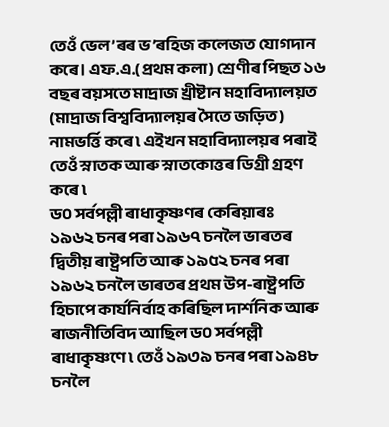তেওঁ ভেল’ৰৰ ভ’ৰহিজ কলেজত যোগদান কৰে। এফ.এ.(প্ৰথম কলা) শ্ৰেণীৰ পিছত ১৬ বছৰ বয়সতে মাদ্ৰাজ খ্ৰীষ্টান মহাবিদ্যালয়ত (মাদ্ৰাজ বিশ্ববিদ্যালয়ৰ সৈতে জড়িত) নামভর্ত্তি কৰে ৷ এইখন মহাবিদ্যালয়ৰ পৰাই তেওঁ স্নাতক আৰু স্নাতকোত্তৰ ডিগ্ৰী গ্ৰহণ কৰে ৷
ড০ সৰ্বপল্লী ৰাধাকৃষ্ণণৰ কেৰিয়াৰঃ
১৯৬২ চনৰ পৰা ১৯৬৭ চনলৈ ভাৰতৰ দ্বিতীয় ৰাষ্ট্ৰপতি আৰু ১৯৫২ চনৰ পৰা ১৯৬২ চনলৈ ভাৰতৰ প্ৰথম উপ-ৰাষ্ট্ৰপতি হিচাপে কাৰ্যনিৰ্বাহ কৰিছিল দাৰ্শনিক আৰু ৰাজনীতিবিদ আছিল ড০ সৰ্বপল্লী ৰাধাকৃষ্ণণে ৷ তেওঁ ১৯৩৯ চনৰ পৰা ১৯৪৮ চনলৈ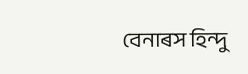বেনাৰস হিন্দু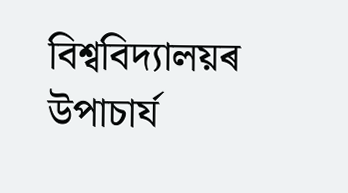বিশ্ববিদ্যালয়ৰ উপাচাৰ্য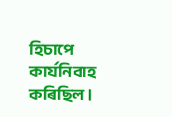হিচাপে কার্যনিবাহ কৰিছিল ।